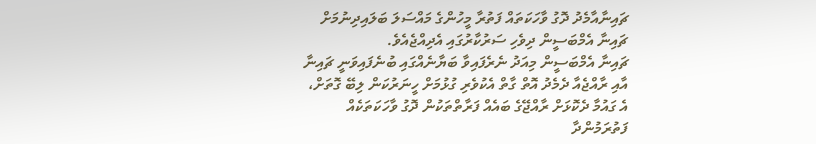ޗައިނާއާމެދު ދޮގު ވާހަކަތައް ފަތުރާ މީހުންގެ މައްސަލަ ބަލައިދިނުމަށް ޗައިނާ އެމްބަސީން ދިވެހި ސަރުކާރުގައި އެދިއްޖެއެވެ.
ޗައިނާ އެމްބަސީން މިއަދު ނެރެފައިވާ ބަޔާނެއްގައި ބުނެފައިވަނީ ޗައިނާ އާއި ރާއްޖެއާ ދެމެދު އޮތް ގާތް އެކުވެރި ގުޅުމަށް ހީނަރުކަން ލިބޭ ގޮތަށް، އެ ގައުމާ ދެކޮޅަށް ރާއްޖޭގެ ބައެއް ފަރާތްތަކުން ދޮގު ވާހަކަތަކެއް ފަތުރަމުންދާ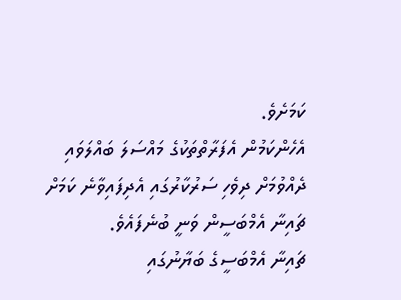ކަމަށެވެ.
އެހެންކަމުން އެފަރާތްތަކުގެ މައްސަލަ ބައްލަވައި ދެއްވުމަށް ދިވެހި ސަރުކާރުގައި އެދިފައިވާނެ ކަމަށް ޗައިނާ އެމްބަސީން ވަނީ ބުނެފައެވެ.
ޗައިނާ އެމްބަސީގެ ބަޔާނުގައި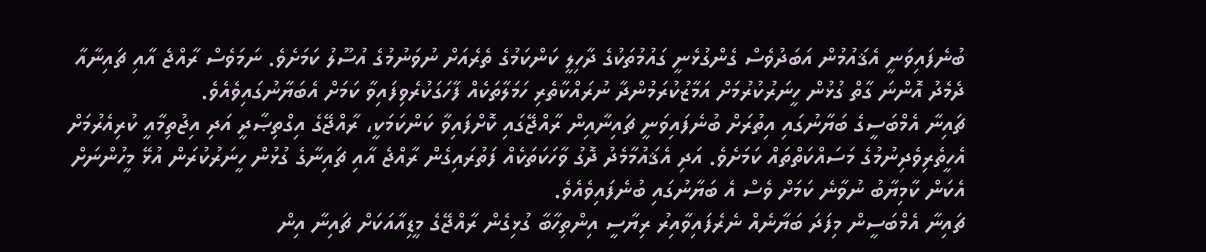ބުނެފައިވަނީ އެޤައުމުން އަބަދުވެސް ގެންގުޅެނީ ގައުމުތަކުގެ ދާހިލީ ކަންކަމުގެ ތެރެއަށް ނުވަނުމުގެ އުސޫލު ކަމަށެވެ. ނަމަވެސް ރާއްޖެ އާއި ޗައިނާއާ ދެމެދު އޮންނަ ގާތް ގުޅުން ހީނަރުކުރުމަށް އަމާޒުކުރަމުންދާ ނުރައްކާތެރި ހަމަލާތަކެއް ފާހަގަކުރެވިފައިވާ ކަމަށް އެބަޔާނުގައިވެއެވެ.
ޗައިނާ އެމްބަސީގެ ބަޔާނުގައި އިތުރަށް ބުނެފައިވަނީ ޗައިނާއިން ރާއްޖޭގައި ކޮށްފައިވާ ކަންކަމަކީ، ރާއްޖޭގެ އިގްތިޞާދީ އަދި އިޖުތިމާއީ ކުރިއެރުމަށް އެހީތެރިވެދިނުމުގެ މަސައްކަތްތައް ކަމަށެވެ. އަދި އެޤައުމާމެދު ދޮގު ވާހަކަތަކެއް ފަތުރައިގެން ރާއްޖެ އާއި ޗައިނާގެ ގުޅުން ހީނަރުކުރަން އުޅޭ މީހުންނަށް އެކަން ކާމިޔާބު ނުވާނެ ކަމަށް ވެސް އެ ބަޔާނުގައި ބުނެފައިވެއެވެ.
ޗައިނާ އެމްބަސީން މިފަދަ ބަޔާނެއް ނެރެފައިވާއިރު ރިޔާސީ އިންތިހާބާ ގުޅިގެން ރާއްޖޭގެ މީޑިއާއަކަށް ޗައިނާ އިން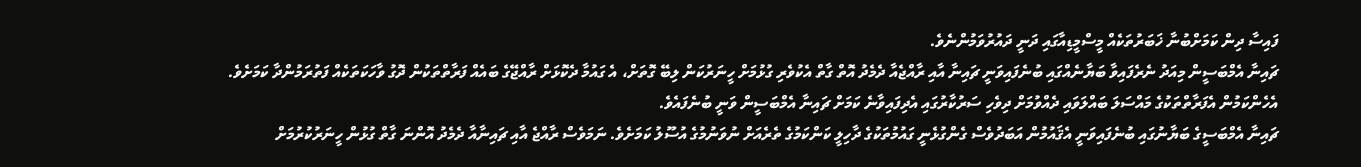ފައިސާ ދިން ކަމަށްބުނާ ޚަބަރުތަކެއް މީސްމީޑިއާގައި ދަނީ ދައުރުވަމުންނެވެ.
ޗައިނާ އެމްބަސީން މިއަދު ނެރެފައިވާ ބަޔާނެއްގައި ބުނެފައިވަނީ ޗައިނާ އާއި ރާއްޖެއާ ދެމެދު އޮތް ގާތް އެކުވެރި ގުޅުމަށް ހީނަރުކަން ލިބޭ ގޮތަށް، އެ ގައުމާ ދެކޮޅަށް ރާއްޖޭގެ ބައެއް ފަރާތްތަކުން ދޮގު ވާހަކަތަކެއް ފަތުރަމުންދާ ކަމަށެވެ.
އެހެންކަމުން އެފަރާތްތަކުގެ މައްސަލަ ބައްލަވައި ދެއްވުމަށް ދިވެހި ސަރުކާރުގައި އެދިފައިވާނެ ކަމަށް ޗައިނާ އެމްބަސީން ވަނީ ބުނެފައެވެ.
ޗައިނާ އެމްބަސީގެ ބަޔާނުގައި ބުނެފައިވަނީ އެޤައުމުން އަބަދުވެސް ގެންގުޅެނީ ގައުމުތަކުގެ ދާހިލީ ކަންކަމުގެ ތެރެއަށް ނުވަނުމުގެ އުސޫލު ކަމަށެވެ. ނަމަވެސް ރާއްޖެ އާއި ޗައިނާއާ ދެމެދު އޮންނަ ގާތް ގުޅުން ހީނަރުކުރުމަށް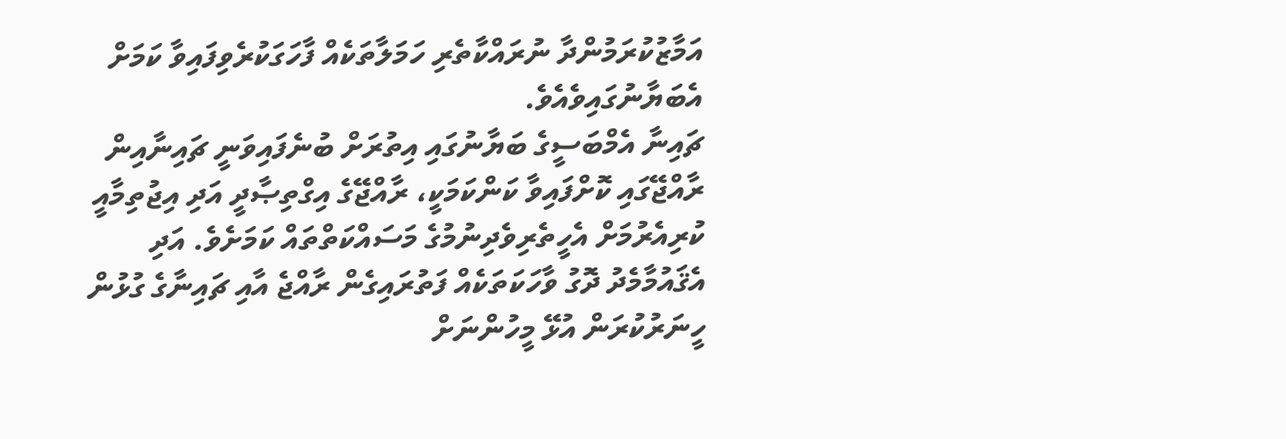އަމާޒުކުރަމުންދާ ނުރައްކާތެރި ހަމަލާތަކެއް ފާހަގަކުރެވިފައިވާ ކަމަށް އެބަޔާނުގައިވެއެވެ.
ޗައިނާ އެމްބަސީގެ ބަޔާނުގައި އިތުރަށް ބުނެފައިވަނީ ޗައިނާއިން ރާއްޖޭގައި ކޮށްފައިވާ ކަންކަމަކީ، ރާއްޖޭގެ އިގްތިޞާދީ އަދި އިޖުތިމާއީ ކުރިއެރުމަށް އެހީތެރިވެދިނުމުގެ މަސައްކަތްތައް ކަމަށެވެ. އަދި އެޤައުމާމެދު ދޮގު ވާހަކަތަކެއް ފަތުރައިގެން ރާއްޖެ އާއި ޗައިނާގެ ގުޅުން ހީނަރުކުރަން އުޅޭ މީހުންނަށް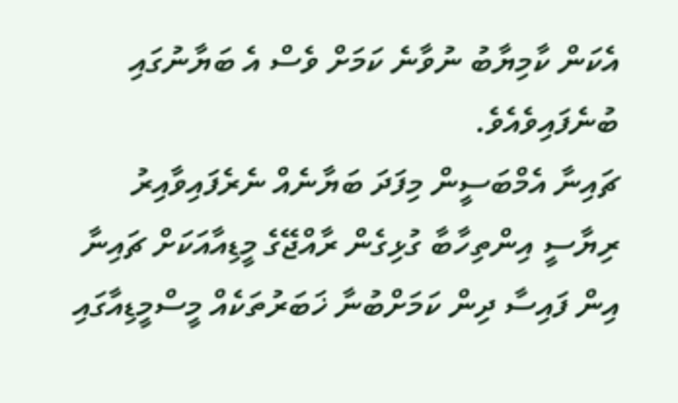އެކަން ކާމިޔާބު ނުވާނެ ކަމަށް ވެސް އެ ބަޔާނުގައި ބުނެފައިވެއެވެ.
ޗައިނާ އެމްބަސީން މިފަދަ ބަޔާނެއް ނެރެފައިވާއިރު ރިޔާސީ އިންތިހާބާ ގުޅިގެން ރާއްޖޭގެ މީޑިއާއަކަށް ޗައިނާ އިން ފައިސާ ދިން ކަމަށްބުނާ ޚަބަރުތަކެއް މީސްމީޑިއާގައި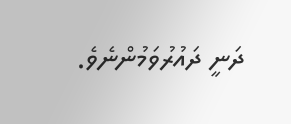ދަނީ ދައުރުވަމުންނެވެ.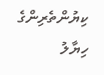ކިޔުންތެރިންގެ ހިޔާލު